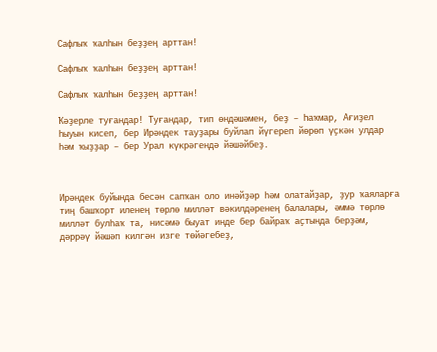Сафлыҡ ҡалһын беҙҙең арттан!

Сафлыҡ ҡалһын беҙҙең арттан!

Сафлыҡ ҡалһын беҙҙең арттан!

Ҡәҙерле туғандар! Туғандар, тип өндәшәмен, беҙ – Һаҡмар, Ағиҙел һыуын кисеп, бер Ирәндек тауҙары буйлап йүгереп йөрөп үҫкән улдар һәм ҡыҙҙар – бер Урал күкрәгендә йәшәйбеҙ.



Ирәндек буйында бесән сапҡан оло инәйҙәр һәм олатайҙар, ҙур ҡаяларға тиң башҡорт иленең төрлө милләт вәкилдәренең балалары, әммә төрлө милләт булһаҡ та, нисәмә быуат инде бер байраҡ аҫтында берҙәм, дәррәү йәшәп килгән изге төйәгебеҙ,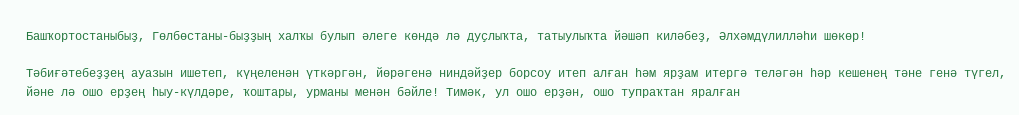Башҡортостаныбыҙ, Гөлбөстаны-быҙҙың халҡы булып әлеге көндә лә дуҫлыҡта, татыулыҡта йәшәп киләбеҙ, Әлхәмдүлилләһи шөкөр!

Тәбиғәтебеҙҙең ауазын ишетеп, күңеленән үткәргән, йөрәгенә ниндәйҙер борсоу итеп алған һәм ярҙам итергә теләгән һәр кешенең тәне генә түгел, йәне лә ошо ерҙең һыу-күлдәре, ҡоштары, урманы менән бәйле! Тимәк, ул ошо ерҙән, ошо тупраҡтан яралған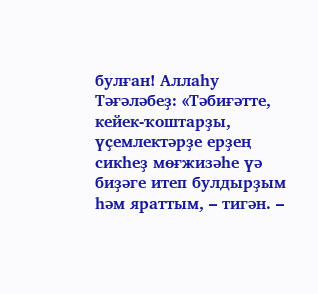булған! Аллаһу Тәғәләбеҙ: «Тәбиғәтте, кейек-ҡоштарҙы, үҫемлектәрҙе ерҙең сикһеҙ мөғжизәһе үә биҙәге итеп булдырҙым һәм яраттым, – тигән. –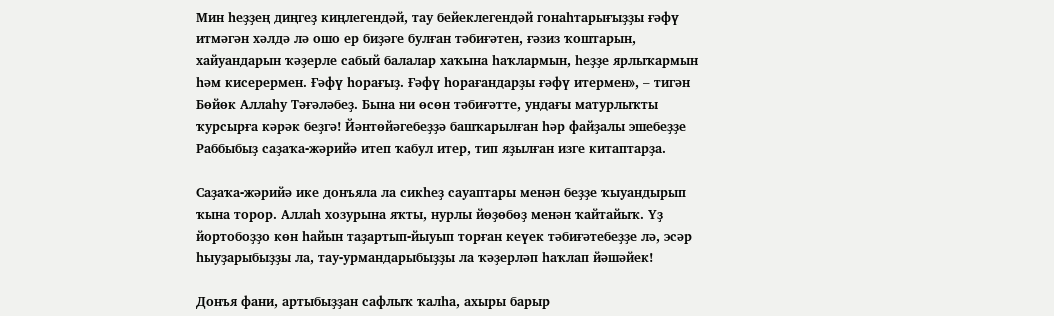Мин һеҙҙең диңгеҙ киңлегендәй, тау бейеклегендәй гонаһтарығыҙҙы ғәфү итмәгән хәлдә лә ошо ер биҙәге булған тәбиғәтен, ғәзиз ҡоштарын, хайуандарын ҡәҙерле сабый балалар хаҡына һаҡлармын, һеҙҙе ярлыҡармын һәм кисерермен. Ғәфү һорағыҙ. Ғәфү һорағандарҙы ғәфү итермен», – тигән Бөйөк Аллаһу Тәғәләбеҙ. Бына ни өсөн тәбиғәтте, ундағы матурлыҡты ҡурсырға кәрәк беҙгә! Йәнтөйәгебеҙҙә башҡарылған һәр файҙалы эшебеҙҙе Раббыбыҙ саҙаҡа-жәрийә итеп ҡабул итер, тип яҙылған изге китаптарҙа.

Саҙаҡа-жәрийә ике донъяла ла сикһеҙ сауаптары менән беҙҙе ҡыуандырып ҡына торор. Аллаһ хозурына яҡты, нурлы йөҙөбөҙ менән ҡайтайыҡ. Үҙ йортобоҙҙо көн һайын таҙартып-йыуып торған кеүек тәбиғәтебеҙҙе лә, эсәр һыуҙарыбыҙҙы ла, тау-урмандарыбыҙҙы ла ҡәҙерләп һаҡлап йәшәйек!

Донъя фани, артыбыҙҙан сафлыҡ ҡалһа, ахыры барыр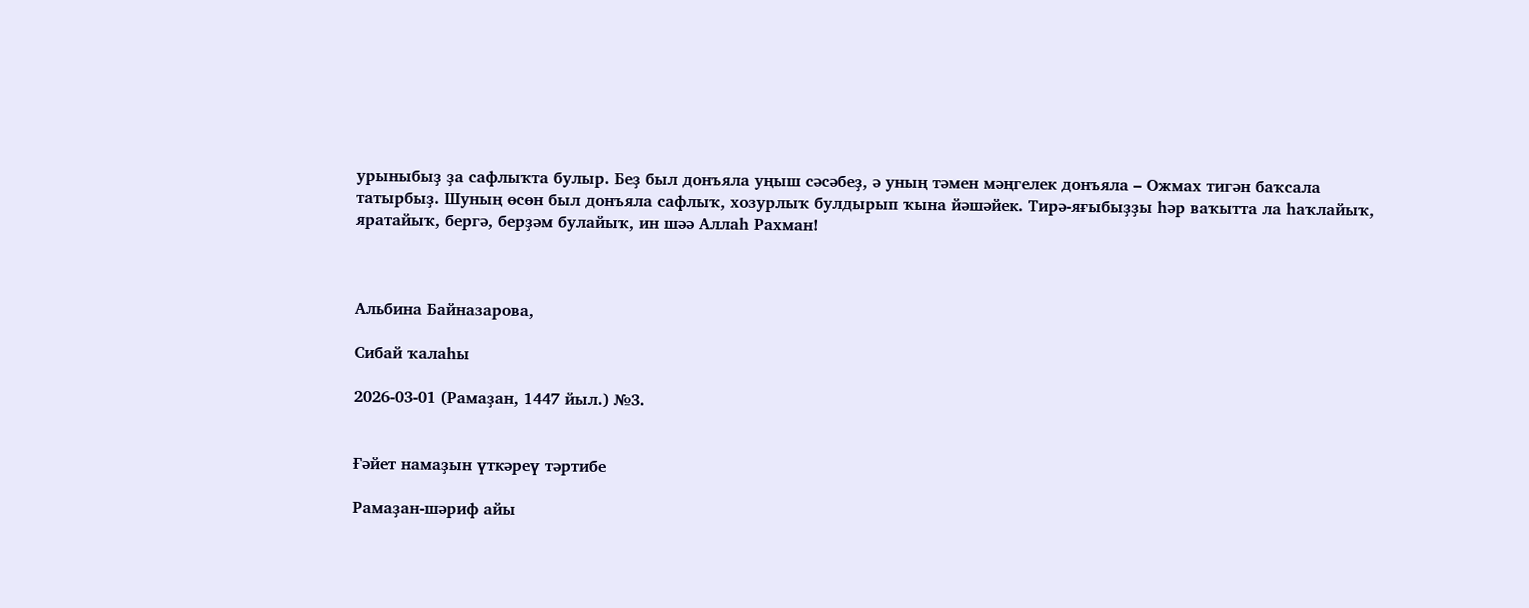урыныбыҙ ҙа сафлыҡта булыр. Беҙ был донъяла уңыш сәсәбеҙ, ә уның тәмен мәңгелек донъяла – Ожмах тигән баҡсала татырбыҙ. Шуның өсөн был донъяла сафлыҡ, хозурлыҡ булдырып ҡына йәшәйек. Тирә-яғыбыҙҙы һәр ваҡытта ла һаҡлайыҡ, яратайыҡ, бергә, берҙәм булайыҡ, ин шәә Аллаһ Рахман!



Альбина Байназарова,

Сибай ҡалаһы

2026-03-01 (Рамаҙан, 1447 йыл.) №3.


Ғәйет намаҙын үткәреү тәртибе

Рамаҙан-шәриф айы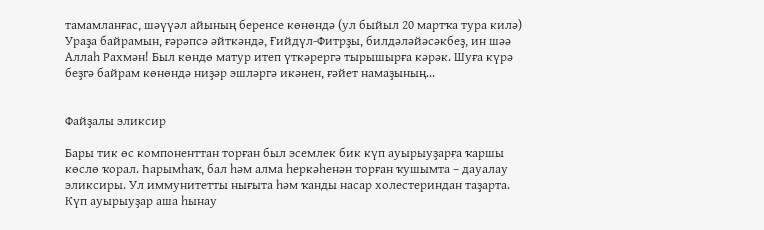тамамланғас, шәүүәл айының беренсе көнөндә (ул быйыл 20 мартҡа тура килә) Ураҙа байрамын, ғәрәпсә әйткәндә, Ғийдүл-Фитрҙы, билдәләйәсәкбеҙ, ин шәә Аллаһ Рахмән! Был көндө матур итеп үткәрергә тырышырға кәрәк. Шуға күрә беҙгә байрам көнөндә ниҙәр эшләргә икәнен, ғәйет намаҙының...


Файҙалы эликсир

Бары тик өс компоненттан торған был эсемлек бик күп ауырыуҙарға ҡаршы көслө ҡорал. Һарымһаҡ, бал һәм алма һеркәһенән торған ҡушымта – дауалау эликсиры. Ул иммунитетты нығыта һәм ҡанды насар холестериндан таҙарта. Күп ауырыуҙар аша һынау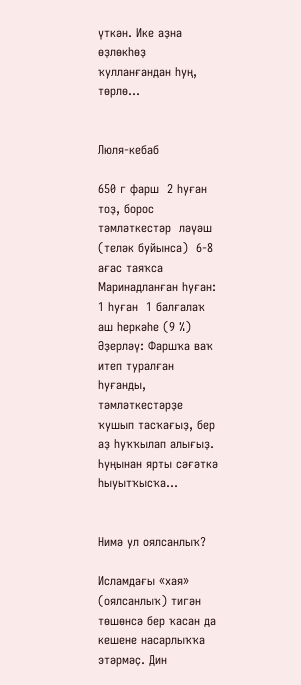үткән. Ике аҙна өҙлөкһөҙ ҡулланғандан һуң, төрлө...


Люля-кебаб

650 г фарш  2 һуған  тоҙ, борос  тәмләткестәр  ләүәш (теләк буйынса)  6-8 ағас таяҡса   Маринадланған һуған:  1 һуған  1 балғалаҡ аш һеркәһе (9 %)   Әҙерләү: Фаршҡа ваҡ итеп туралған һуғанды, тәмләткестәрҙе ҡушып тасҡағыҙ, бер аҙ һуҡҡылап алығыҙ. Һуңынан ярты сәғәткә һыуытҡысҡа...


Нимә ул оялсанлыҡ?

Исламдағы «хая» (оялсанлыҡ) тигән төшөнсә бер ҡасан да кешене насарлыҡҡа этәрмәҫ. Дин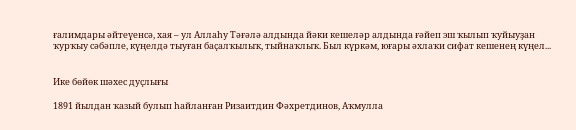ғалимдары әйтеүенсә, хая – ул Аллаһу Тәғәлә алдында йәки кешеләр алдында ғәйеп эш ҡылып ҡуйыуҙан ҡурҡыу сәбәпле, күңелдә тыуған баҫалҡылыҡ, тыйнаҡлыҡ. Был күркәм, юғары әхлаҡи сифат кешенең күңел...


Ике бөйөк шәхес дуҫлығы

1891 йылдан ҡазый булып һайланған Ризаитдин Фәхретдинов, Аҡмулла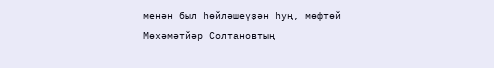менән был һөйләшеүҙән һуң, мөфтөй Мөхәмәтйәр Солтановтың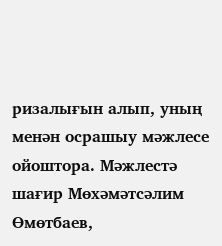ризалығын алып, уның менән осрашыу мәжлесе ойоштора. Мәжлестә шағир Мөхәмәтсәлим Өмөтбаев,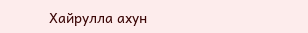Хайрулла ахун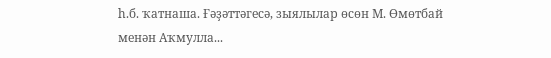һ.б. ҡатнаша. Ғәҙәттәгесә, зыялылар өсөн М. Өмөтбай менән Аҡмулла...